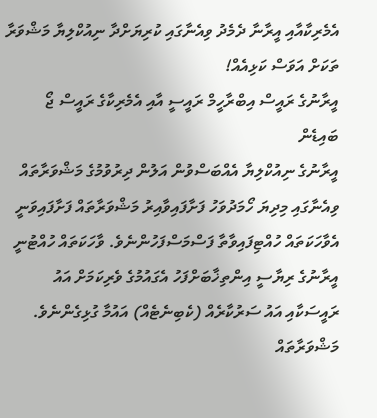އެމެރިކާއާއި އީރާނާ ދެމެދު ވިއެނާގައި ކުރިޔަށްދާ ނިއުކްލިޔާ މަޝްވަރާ ތަކަށް އަވަސް ކަޅިއެއް!
އީރާނުގެ ރައީސް އިބްރާހީމް ރައީސީ އާއި އެމެރިކާގެ ރައީސް ޖޯ ބައިޑެން
އީރާނުގެ ނިއުކްލިޔާ އެއްބަސްވުން އަލުން ދިރުވުމުގެ މަޝްވަރާތައް ވިއެނާގައި މިދިޔަ ހޯމަދުވަހު ފަށާފައިވާއިރު މަޝްވަރާތައް ފަށާފައިވަނީ އެވާހަކަތައް ހުއްޓިފައިވާތާ ފަސްމަސްފަހުންނެވެ. ވާހަކަތައް ހުއްޓުނީ އީރާނުގެ ރިޔާސީ އިންތިޚާބަށްފަހު އެގައުމުގެ ވެރިކަމަށް އައު ރައީސަކާއި އައު ސަރުކާރެއް (ކެބިނެޓެއް) އައުމާ ގުޅިގެންނެވެ.
މަޝްވަރާތައް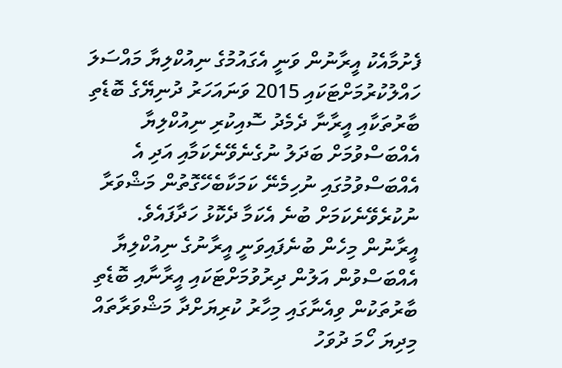ފެށުމާއެކު އީރާނުން ވަނީ އެގައުމުގެ ނިއުކްލިޔާ މައްސަލަ ހައްލުކުރުމަށްޓަކައި 2015 ވަނައަހަރު ދުނިޔޭގެ ބޮޑެތި ބާރުތަކާއި އީރާނާ ދެމެދު ސޮއިކުރި ނިއުކްލިޔާ އެއްބަސްވުމަށް ބަދަލު ނުގެނެވޭނެކަމާއި އަދި އެ އެއްބަސްވުމުގައި ނުހިމެނޭ ކަމަކާބެހޭގޮތުން މަޝްވަރާ ނުކުރެވޭނެކަމަށް ބުނެ އެކަމާ ދެކޮޅު ހަދާފައެވެ.
އީރާނުން މިހެން ބުނެފައިވަނީ އީރާނުގެ ނިއުކްލިޔާ އެއްބަސްވުން އަލުން ދިރުވުމަށްޓަކައި އީރާނާއި ބޮޑެތި ބާރުތަކުން ވިއެނާގައި މިހާރު ކުރިޔަށްދާ މަޝްވަރާތައް މިދިޔަ ހޯމަ ދުވަހު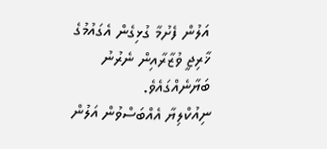އަލުން ފެށުމާ ގުޅިގެން އެގައުމުގެ ޚާރިޖީ ވުޒާރާއިން ނެރުނު ބަޔާނެއްގައެވެ.
ނިއުކްލިޔާ އެއްބަސްވުން އަލުން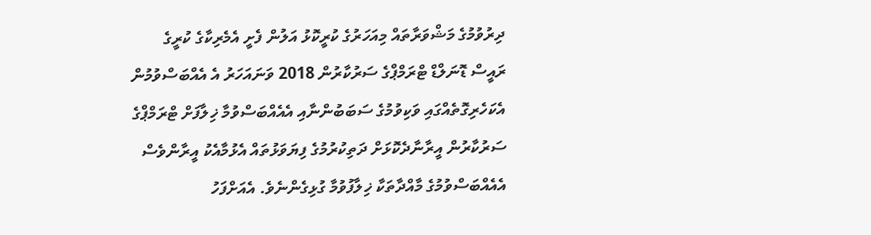ދިރުވުމުގެ މަޝްވަރާތައް މިއަހަރުގެ ކުރީކޮޅު އަލުން ފެށީ އެމެރިކާގެ ކުރީގެ ރައީސް ޑޮނަލްޑް ޓްރަމްޕްގެ ސަރުކާރުން 2018 ވަނައަހަރު އެ އެއްބަސްވުމުން އެކަހެރިގޮތެއްގައި ވަކިވުމުގެ ސަބަބުންނާއި އެއެއްބަސްވުމާ ޚިލާފަށް ޓްރަމްޕްގެ ސަރުކާރުން އީރާނާދެކޮޅަށް ދަތިކުރުމުގެ ފިޔަވަޅުތައް އެޅުމާއެކު އީރާންވެސް އެއެއްބަސްވުމުގެ މާއްދާތަކާ ޚިލާފުވުމާ ގުޅިގެންނެވެ. އެއަށްފަހު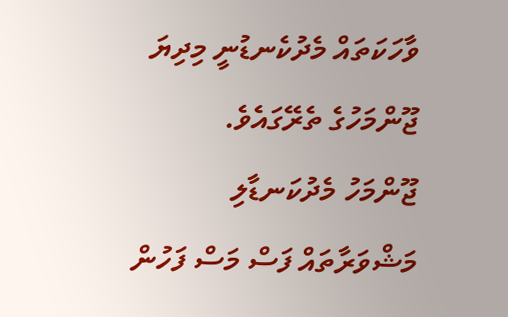ވާހަކަތައް މެދުކެނޑުނީ މިދިޔަ ޖޫންމަހުގެ ތެރޭގައެވެ.
ޖޫންމަހު މެދުކަނޑާލި މަޝްވަރާތައް ފަސް މަސް ފަހުން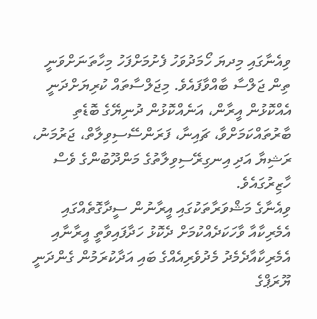ވިއެނާގައި މިދޔަ ހޯމަދުވަހު ފެށުމަށްފަހު މިހާތަނަށްވަނީ ތިން ޖަލްސާ ބާއްވާފައެވެ. މިޖަލްސާތައް ކުރިޔަށްދަނީ އެއްކޮޅުން އީރާން، އަނެއްކޮޅުން ދުނިޔޭގެ ބޮޑެތި ބާރުތައްކަމަށްވާ، ޗައިނާ، ފަރަންސޭސިވިލާތް، ޖަރުމަނު، ރަޝިޔާ އަދި އިނގިރޭސިވިލާތުގެ މަންދޫބުންގެ ވެސް ހާޒިރުގައެވެ.
ވިއެނާގެ މަޝްވަރާތަކުގައި އީރާނުން ސީދާގޮތެއްގައި އެމެރިކާއާ ވާހަކަދެއްކުމަށް ދެކޮޅު ހަދާފައިވާތީ އީރާނާއި އެމެރިކާއާދެމެދު މެދުވެރިއެއްގެ ބައި އަދާކުރަމުން ގެންދަނީ ޔޫރަޕްގެ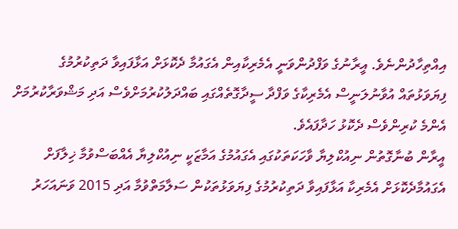އިއްތިހާދުންނެވެ. އީރާނުގެ ވަފްދުންވަނީ އެމެރިކާއިން އެގައުމާ ދެކޮޅަށް އަޅާފައިވާ ދަތިކުރުމުގެ ފިޔަވަޅުތައް އުވާނުލަނީސް އެމެރިކާގެ ވަފްދާ ސީދާގޮތެއްގައި ބައްދަލުކުރުމަށްވެސް އަދި މަޝްވަރާކުރުމަށް އެންމެ ކުރިންވެސް ދެކޮޅު ހަދާފައެވެ.
އީރާން ބުނާގޮތުން ނިއުކްލިޔާ ވާހަކަތަކުގައި އެގައުމުގެ އަމާޒަކީ ނިއުކްލިޔާ އެއްބަސްވުމާ ޚިލާފަށް އެގައުމާދެކޮޅަށް އެމެރިކާ އަޅާފައިވާ ދަތިކުރުމުގެ ފިޔަވަޅުތަކުން ސަލާމަތްވުމާ އަދި 2015 ވަނައަހަރު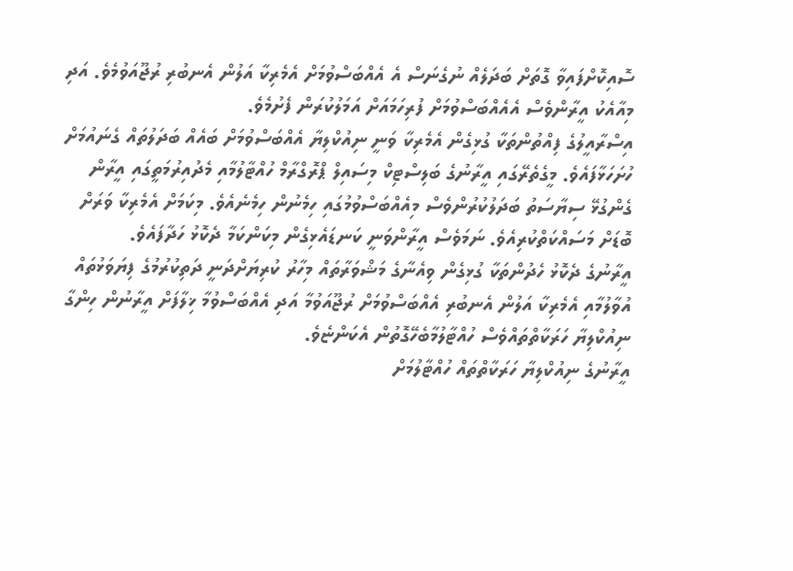ސޮއިކޮށްފައިވާ ގޮތަށް ބަދަލެއް ނުގެނަސް އެ އެއްބަސްވުމަށް އެމެރިކާ އަލުން އެނބުރި ރުޖޫއަވުމެވެ. އަދި މިއާއެކު އީރާންވެސް އެއެއްބަސްވުމަށް ފުރިހަމައަށް އަމަލުކުރަން ފެށުމެވެ.
އިސްރާއީލުގެ ފިއްތުންތަކާ ގުޅިގެން އެމެރިކާ ވަނީ ނިއުކްލިޔާ އެއްބަސްވުމަށް ބައެއް ބަދަލުތައް ގެނައުމަށް ހުށަހަޅާފައެވެ. މީގެތެރޭގައި އީރާނުގެ ބަލިސްޓިކް މިސައިލް ޕްރޮގްރާމް ހުއްޓާލުމާއި މެދުއިރުމަތީގައި އީރާން ގެންގުޅޭ ސިޔާސަތު ބަދަލުކުރުންވެސް މިއެއްބަސްވުމުގައި ހިމެނުން ހިމެނެއެވެ. މިކަމަށް އެމެރިކާ ވަރަށް ބޮޑަށް މަސައްކަތްކުރިއެވެ. ނަމަވެސް އީރާންވަނީ ކަނޑައެޅިގެން މިކަންކަމާ ދެކޮޅު ހަދާފައެވެ.
އީރާނުގެ ދެކޮޅު ހެދުންތަކާ ގުޅިގެން ވިއެނާގެ މަޝްވަރާތައް މިހާރު ކުރިޔަށްދަނީ ދަތިކުރުމުގެ ފިޔަވަޅުތައް އުވާލުމާއި އެމެރިކާ އަލުން އެނބުރި އެއްބަސްވުމަށް ރުޖޫއަވުމާ އަދި އެއްބަސްވުމާ ޚިލާފަށް އީރާނުން ހިންގާ ނިއުކްލިޔާ ހަރަކާތްތައްވެސް ހުއްޓާލުމާބެހޭގޮތުން އެކަންޏެވެ.
އީރާނުގެ ނިއުކްލިޔާ ހަރަކާތްތައް ހުއްޓާލުމަށް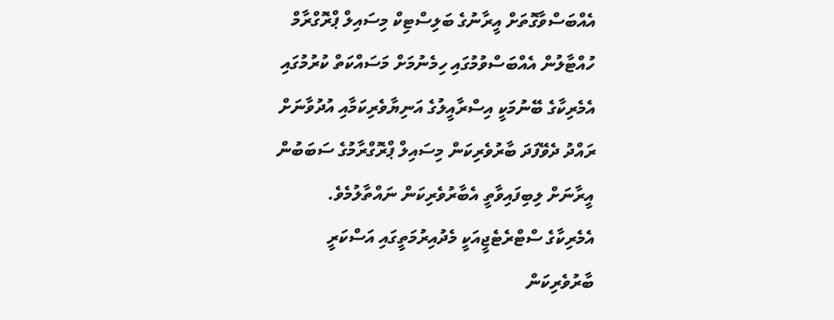އެއްބަސްވާގޮތަށް އީރާނުގެ ބަލިސްޓިކް މިސައިލް ޕްރޮގްރާމް ހުއްޓާލުން އެއްބަސްވުމުގައި ހިމެނުމަށް މަސައްކަތް ކުރުމުގައި އެމެރިކާގެ ބޭނުމަކީ އިސްރާއީލުގެ އަނިޔާވެރިކަމާއި އުދުވާނަށް ރައްދު ދެވޭފަދަ ބާރުވެރިކަން މިސައިލް ޕްރޮގްރާމުގެ ސަބަބުން އީރާނަށް ލިބިފައިވާތީ އެބާރުވެރިކަން ނައްތާލުމެވެ.
އެމެރިކާގެ ސްޓްރެޓެޖީއަކީ މެދުއިރުމަތީގައި އަސްކަރީ ބާރުވެރިކަން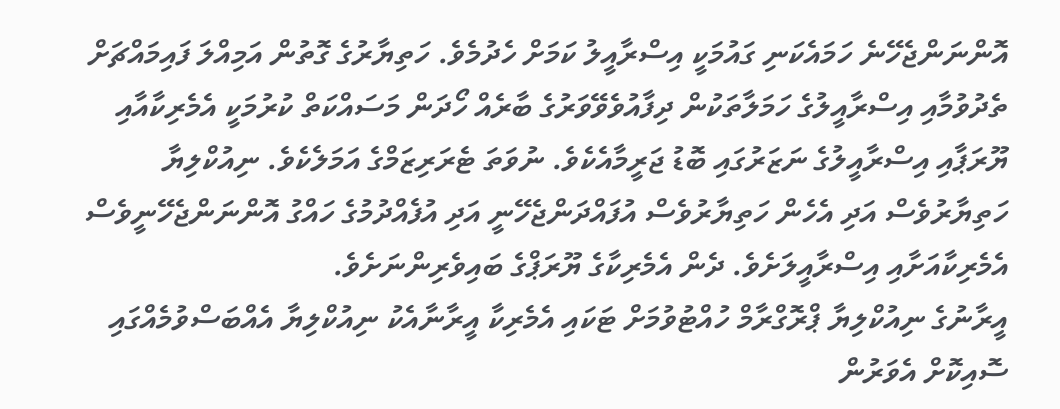އޮންނަންޖެހޭނެ ހަމައެކަނި ގައުމަކީ އިސްރާއީލު ކަމަށް ހެދުމެވެ. ހަތިޔާރުގެ ގޮތުން އަމިއްލަ ފައިމައްޗަށް ތެދުވުމާއި އިސްރާއީލުގެ ހަމަލާތަކުން ދިފާއުވެވޭވަރުގެ ބާރެއް ހޯދަން މަސައްކަތް ކުރުމަކީ އެމެރިކާއާއި ޔޫރަޕާއި އިސްރާއީލުގެ ނަޒަރުގައި ބޮޑު ޖަރީމާއެކެވެ. ނުވަތަ ޓެރަރިޒަމްގެ އަމަލެކެވެ. ނިއުކްލިޔާ ހަތިޔާރުވެސް އަދި އެހެން ހަތިޔާރުވެސް އުފައްދަންޖެހޭނީ އަދި އުފެއްދުމުގެ ހައްގު އޮންނަންޖެހޭނީވެސް އެމެރިކާއަށާއި އިސްރާއީލަށެވެ. ދެން އެމެރިކާގެ ޔޫރަޕްގެ ބައިވެރިންނަށެވެ.
އީރާނުގެ ނިއުކްލިޔާ ޕްރޮގްރާމް ހުއްޓުވުމަށް ޓަކައި އެމެރިކާ އީރާނާއެކު ނިއުކްލިޔާ އެއްބަސްވުމެއްގައި ސޮއިކޮށް އެވަރުން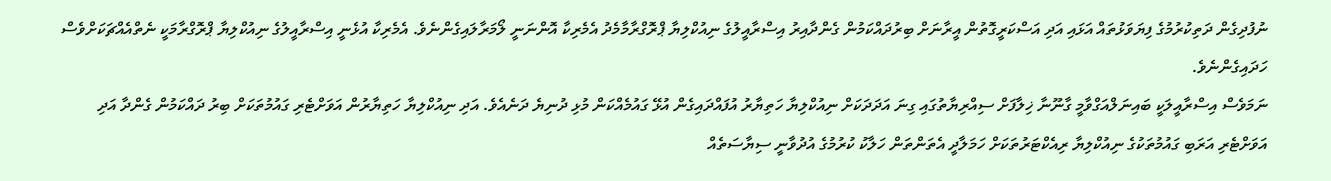ނުފުދިގެން ދަތިކުރުމުގެ ފިޔަވަޅުތައް އަޅައި އަދި އަސްކަރީގޮތުން އީރާނަށް ބިރުދައްކަމުން ގެންދާއިރު އިސްރާއީލުގެ ނިއުކްލިޔާ ޕްރޮގްރާމާމެދު އެމެރިކާ އޮންނަނީ ލޯމަރާލައިގެންނެވެ. އެމެރިކާ އުޅެނީ އިސްރާއީލުގެ ނިއުކްލިޔާ ޕްރޮގްރާމަކީ ނެތްއެއްޗަކަށްވެސް ހަދައިގެންނެވެ.
ނަމަވެސް އިސްރާއީލަކީ ބައިނަލްއަގްވާމީ ގާނޫނާ ޚިލާފަށް ސިއްރިޔާތުގައި ގިނަ އަދަދަކަށް ނިއުކްލިޔާ ހަތިޔާރު އުފައްދައިގެން އުޅޭ ގައުމެއްކަން މުޅި ދުނިޔެ ދަނެއެވެ. އަދި ނިއުކްލިޔާ ހަތިޔާރުން އަވަށްޓެރި ގައުމުތަކަށް ބިރު ދައްކަމުން ގެންދާ އަދި އަވަށްޓެރި އަރަބި ގައުމުތަކުގެ ނިއުކްލިޔާ ރިއެކްޓަރުތަކަށް ހަމަލާދީ އެތަންތަން ހަލާކު ކުރުމުގެ އުދުވާނީ ސިޔާސަތެއް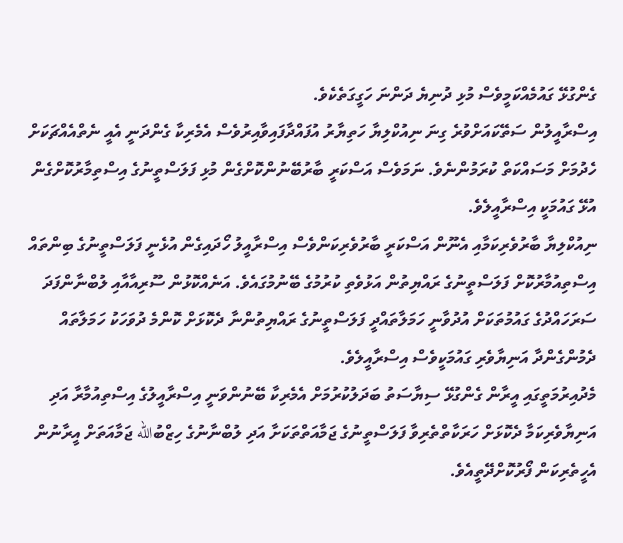ގެންގުޅޭ ގައުމެއްކަމީވެސް މުޅި ދުނިޔެ ދަންނަ ހަގީގަތެކެވެ.
އިސްރާއީލުން ސަތޭކައަށްވުރެ ގިނަ ނިއުކްލިޔާ ހަތިޔާރު އުފައްދާފައިވާއިރުވެސް އެމެރިކާ ގެންދަނީ އެއީ ނެތްއެއްޗަކަށް ހެދުމަށް މަސައްކަތް ކުރަމުންނެވެ. ނަމަވެސް އަސްކަރީ ބާރުބޭނުންކޮށްގެން މުޅި ފަލަސްތީނުގެ އިސްތިމާރުކޮށްގެން އުޅޭ ގައުމަކީ އިސްރާއީލެވެ.
ނިއުކްލިޔާ ބާރުވެރިކަމާއި އެނޫން އަސްކަރީ ބާރުވެރިކަންވެސް އިސްރާއީލު ހޯދައިގެން އުޅެނީ ފަލަސްތީނުގެ ބިންތައް އިސްތިއުމާރުކޮށް ފަލަސްތީނުގެ ރައްޔިތުން އަޅުވެތި ކުރުމުގެ ބޭނުމުގައެވެ. އަނެއްކޮޅުން ސޫރިއާއާއި ލުބްނާންފަދަ ސަރަހައްދުގެ ގައުމުތަކަށް އުދުވާނީ ހަމަލާތައްދީ ފަލަސްތީނުގެ ރައްޔިތުންނާ ދެކޮޅަށް ކޮންމެ ދުވަހަކު ހަމަލާތައް ދެމުންގެންދާ އަނިޔާވެރި ގައުމަކީވެސް އިސްރާއީލެވެ.
މެދުއިރުމަތީގައި އީރާން ގެންގުޅޭ ސިޔާސަތު ބަދަލުކުރުމަށް އެމެރިކާ ބޭނުންވަނީ އިސްރާއީލުގެ އިސްތިއުމާރާ އަދި އަނިޔާވެރިކަމާ ދެކޮޅަށް ހަރަކާތްތެރިވާ ފަލަސްތީނުގެ ޖަމާއަތްތަކަށާ އަދި ލުބްނާނުގެ ހިޒްބުالله ޖަމާއަތަށް އީރާނުން އެހީތެރިކަން ފޯރުކޮށްދޭތީއެވެ.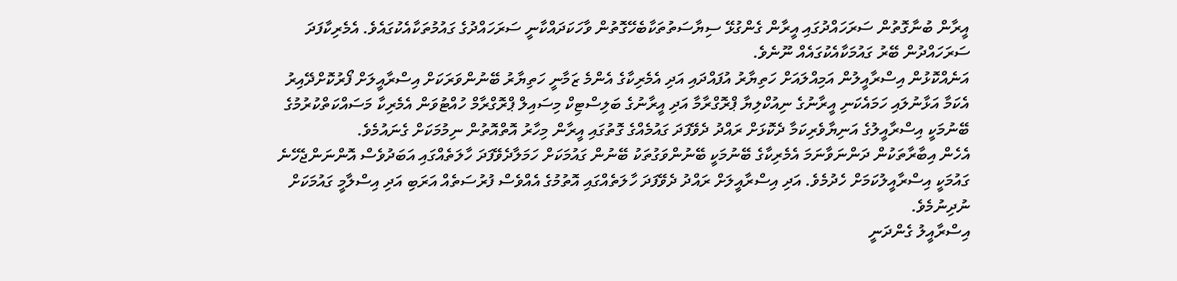އީރާން ބުނާގޮތުން ސަރަހައްދުގައި އީރާން ގެންގުޅޭ ސިޔާސަތުތަކާބެހޭގޮތުން ވާހަކަދައްކާނީ ސަރަހައްދުގެ ގައުމުތަކާއެކުގައެވެ. އެމެރިކާފަދަ ސަރަހައްދުން ބޭރު ގައުމަކާއެކުގައެއް ނޫނެވެ.
އަނެއްކޮޅުން އިސްރާއީލުން އަމިއްލައަށް ހަތިޔާރު އުފައްދައި އަދި އެމެރިކާގެ އެންމެ ޒަމާނީ ހަތިޔާރު ބޭނުންވަރަކަށް އިސްރާއީލަށް ފޯރުކޮށްދޭއިރު އެކަމާ އަޅާނުލައި ހަމައެކަނި އީރާނުގެ ނިއުކްލިޔާ ޕްރޮގްރާމާ އަދި އީރާނުގެ ބަލިސްޓިކް މިސައިލް ޕްރޮގްރާމް ހުއްޓުވަން އެމެރިކާ މަސައްކަތްކުރުމުގެ ބޭނުމަކީ އިސްރާއީލުގެ އަނިޔާވެރިކަމާ ދެކޮޅަށް ރައްދު ދެވޭފަދަ ގައުމެއްގެ ގޮތުގައި އީރާން މިހާރު އޮތްއޮތުން ނިމުމަކަށް ގެނައުމެވެ.
އެހެން އިބާރާތަކުން ދަންނަވާނަމަ އެމެރިކާގެ ބޭނުމަކީ ބޭނުންވަގުތަކު ބޭނުން ގައުމަކަށް ހަމަލާދެވޭފަދަ ހާލަތެއްގައި އަބަދުވެސް އޮންނަންޖެހޭނެ ގައުމަކީ އިސްރާއީލުކަމަށް ހެދުމެވެ. އަދި އިސްރާއީލަށް ރައްދު ދެވޭފަދަ ހާލަތެއްގައި އޮތުމުގެ އެއްވެސް ފުރުސަތެއް އަރަބި އަދި އިސްލާމީ ގައުމަކަށް ނުދިނުމެވެ.
އިސްރާއީލު ގެންދަނީ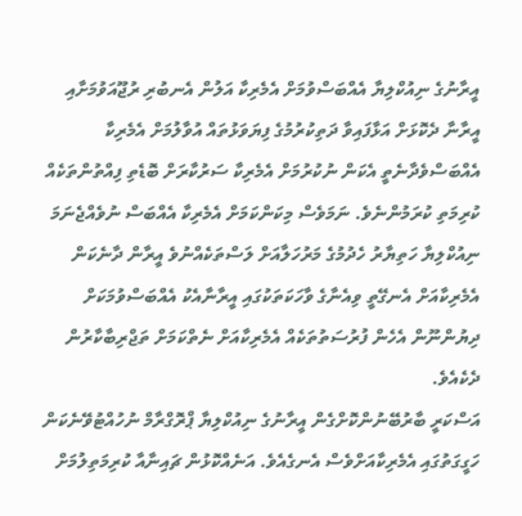އީރާނުގެ ނިއުކްލިޔާ އެއްބަސްވުމަށް އެމެރިކާ އަލުން އެނބުރި ރުޖޫއަވުމަށާއި އީރާނާ ދެކޮޅަށް އަޅާފައިވާ ދަތިކުރުމުގެ ފިޔަވަޅުތައް އުވާލުމަށް އެމެރިކާ އެއްބަސްވެދާނެތީ އެކަން ނުކުރުމަށް އެމެރިކާ ސަރުކާރަށް ބޮޑެތި ފިއްތުންތަކެއް ކުރިމަތި ކުރަމުންނެވެ. ނަމަވެސް މިކަންކަމަށް އެމެރިކާ އެއްބަސް ނުވެއްޖެނަމަ ނިއުކްލިޔާ ހަތިޔާރު ހެދުމުގެ މަރުހަލާއަށް ލަސްތަކެއްނުވެ އީރާން ދާނެކަން އެމެރިކާއަށް އެނގޭތީ ވިއެނާގެ ވާހަކަތަކުގައި އީރާނާއެކު އެއްބަސްވުމަކަށް ދިޔުންނޫން އެހެން ފުރުސަތުތަކެއް އެމެރިކާއަށް ނެތްކަމަށް ތަޖްރިބާކާރުން ދެކެއެވެ.
އަސްކަރީ ބާރުބޭނުންކޮށްގެން އީރާނުގެ ނިއުކްލިޔާ ޕްރޮގްރާމް ނުހުއްޓުވޭނެކަން ހަގީގަތުގައި އެމެރިކާއަށްވެސް އެނގެއެވެ. އަނެއްކޮޅުން ޗައިނާއާ ކުރިމަތިލުމަށް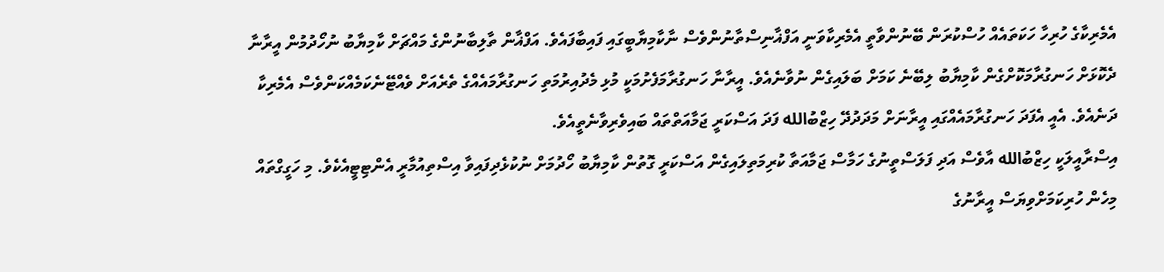އެމެރިކާގެ ހުރިހާ ހަކަތައެއް ހުސްކުރަން ބޭނުންވާތީ އެމެރިކާވަނީ އަފްޣާނިސްތާނުންވެސް ނާކާމިޔާބީގައި ފައިބާފައެވެ. އަފްޣާން ތާލިބާނުންގެ މައްޗަށް ކާމިޔާބު ނުހޯދުމުން އީރާނާ ދެކޮޅަށް ހަނގުރާމަކޮށްގެން ކާމިޔާބު ލިބޭނެ ކަމަށް ބަލައިގެން ނުވާނެއެވެ. އީރާނާ ހަނގުރާމަފެށުމަކީ މުޅި މެދުއިރުމަތި ހަނގުރާމައެއްގެ ތެރެއަށް ވެއްޓޭނެކަމެއްކަންވެސް އެމެރިކާ ދަނެއެވެ. އެއީ އެފަދަ ހަނގުރާމައެއްގައި އީރާނަށް މަދަދުދޭ ހިޒްބުالله ފަދަ އަސްކަރީ ޖަމާއަތްތައް ބައިވެރިވާނެތީއެވެ.
އިސްރާއީލަކީ ހިޒްބުالله އާވެސް އަދި ފަލަސްތީނުގެ ހަމާސް ޖަމާއަތާ ކުރިމަތިލައިގެން އަސްކަރީ ގޮތުން ކާމިޔާބު ހޯދުމަށް ނުކުޅެދިފައިވާ އިސްތިއުމާރީ އެންޓިޓީއެކެވެ. މި ހަގީގްތައް މިހެން ހުރިކަމަށްވިޔަސް އީރާނުގެ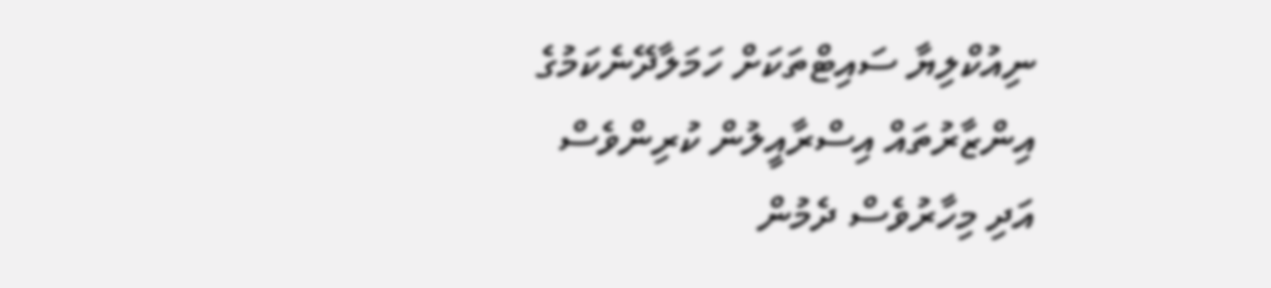ނިއުކްލިޔާ ސައިޓްތަކަށް ހަމަލާދޭނެކަމުގެ އިންޒާރުތައް އިސްރާއީލުން ކުރިންވެސް އަދި މިހާރުވެސް ދެމުން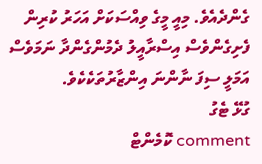ގެންދެއެވެ. މިއީ މީގެ ވިއްސަކަށް އަހަރު ކުރިން ފެށިގެންވެސް އިސްރާއީލު ދެމުންގެންދާ ނަމަވެސް އަމަލީ ސިފަ ނާންނަ އިންޒާރުތަކެކެވެ.
ގުޅޭ ޓެގު
comment ކޮމެންޓް